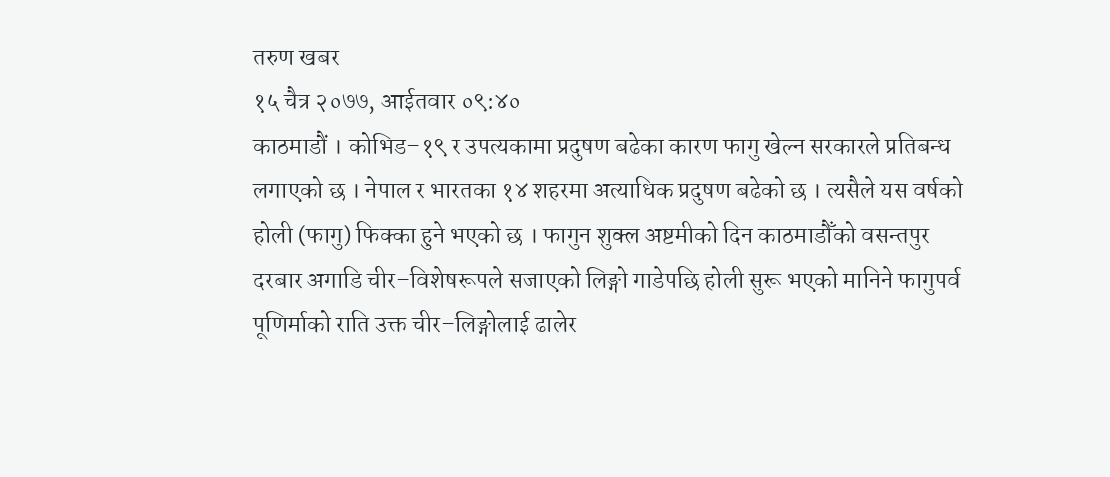तरुण खबर
१५ चैत्र २०७७, आईतवार ०९:४०
काठमाडौं । कोभिड–१९ र उपत्यकामा प्रदुषण बढेका कारण फागु खेल्न सरकारले प्रतिबन्ध लगाएको छ । नेपाल र भारतका १४ शहरमा अत्याधिक प्रदुषण बढेको छ । त्यसैले यस वर्षको होली (फागु) फिक्का हुने भएको छ । फागुन शुक्ल अष्टमीको दिन काठमाडौँको वसन्तपुर दरबार अगाडि चीर–विशेषरूपले सजाएको लिङ्गो गाडेपछि होली सुरू भएको मानिने फागुपर्व पूणिर्माको राति उक्त चीर–लिङ्गोलाई ढालेर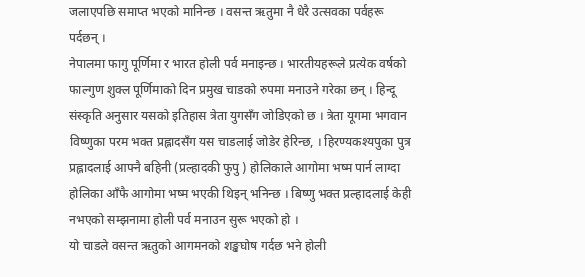जलाएपछि समाप्त भएको मानिन्छ । वसन्त ऋतुमा नै धेरै उत्सवका पर्वहरू पर्दछन् ।
नेपालमा फागु पूर्णिमा र भारत होली पर्व मनाइन्छ । भारतीयहरूले प्रत्येक वर्षको फाल्गुण शुक्ल पूर्णिमाको दिन प्रमुख चाडको रुपमा मनाउने गरेका छन् । हिन्दू संस्कृति अनुसार यसको इतिहास त्रेता युगसँग जोडिएको छ । त्रेता यूगमा भगवान विष्णुका परम भक्त प्रह्लादसँग यस चाडलाई जोडेर हेरिन्छ, । हिरण्यकश्यपुका पुत्र प्रह्लादलाई आफ्नै बहिनी (प्रल्हादकी फुपु ) होलिकाले आगोमा भष्म पार्न लाग्दा होलिका आँफै आगोमा भष्म भएकी थिइन् भनिन्छ । बिष्णु भक्त प्रल्हादलाई केही नभएको सम्झनामा होली पर्व मनाउन सुरू भएको हो ।
यो चाडले वसन्त ऋतुको आगमनको शङ्खघोष गर्दछ भने होली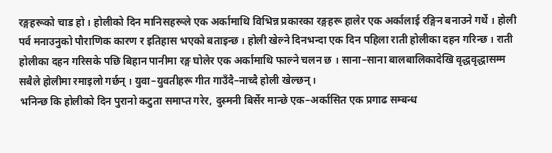रङ्गहरूको चाड हो । होलीको दिन मानिसहरूले एक अर्कामाथि विभिन्न प्रकारका रङ्गहरू हालेर एक अर्कालाई रङ्गिन बनाउने गर्थे । होली पर्व मनाउनुको पौराणिक कारण र इतिहास भएको बताइन्छ । होली खेल्ने दिनभन्दा एक दिन पहिला राती होलीका दहन गरिन्छ । राती होलीका दहन गरिसके पछि बिहान पानीमा रङ्ग घोलेर एक अर्कामाथि फाल्ने चलन छ । साना–साना बालबालिकादेखि वृद्धवृद्धासम्म सबैले होलीमा रमाइलो गर्छन् । युवा–युवतीहरू गीत गाउँदै–नाच्दै होली खेल्छन् ।
भनिन्छ कि होलीको दिन पुरानो कटुता समाप्त गरेर, दुस्मनी बिर्सेर मान्छे एक–अर्कासित एक प्रगाढ सम्बन्ध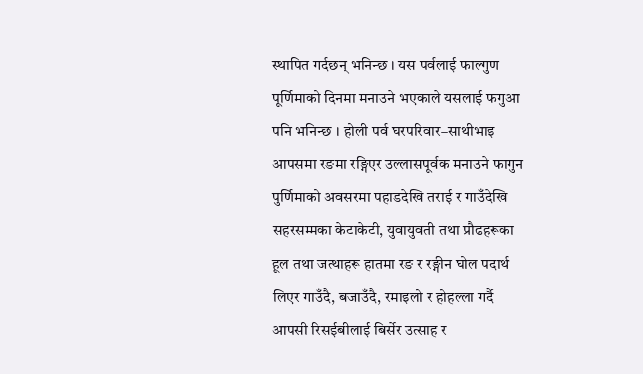स्थापित गर्दछन् भनिन्छ । यस पर्वलाई फाल्गुण पूर्णिमाको दिनमा मनाउने भएकाले यसलाई फगुआ पनि भनिन्छ । होली पर्व घरपरिवार–साथीभाइ आपसमा रङमा रङ्गिएर उल्लासपूर्वक मनाउने फागुन पुर्णिमाको अवसरमा पहाडदेखि तराई र गाउँदेखि सहरसम्मका केटाकेटी, युवायुवती तथा प्रौढहरूका हूल तथा जत्थाहरू हातमा रङ र रङ्गीन घोल पदार्थ लिएर गाउँदै, बजाउँदै, रमाइलो र होहल्ला गर्दै आपसी रिसईबीलाई बिर्सेर उत्साह र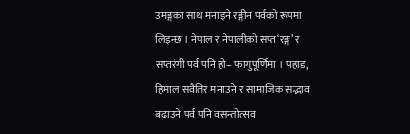उमङ्गका साथ मनाइने रङ्गीन पर्वको रूपमा लिइन्छ । नेपाल र नेपालीको सप्त‘रङ्ग’ र सप्तरंगी पर्व पनि हो– फागुपूर्णिमा । पहाड, हिमाल सवैतिर मनाउने र सामाजिक सद्भाव बढाउने पर्व पनि वसन्तोत्सव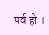पर्व हो ।